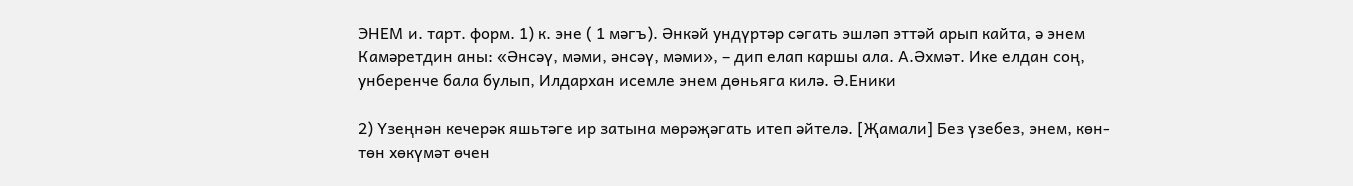ЭНЕМ и. тарт. форм. 1) к. эне ( 1 мәгъ). Әнкәй ундүртәр сәгать эшләп эттәй арып кайта, ә энем Камәретдин аны: «Әнсәү, мәми, әнсәү, мәми», – дип елап каршы ала. А.Әхмәт. Ике елдан соң, унберенче бала булып, Илдархан исемле энем дөньяга килә. Ә.Еники

2) Үзеңнән кечерәк яшьтәге ир затына мөрәҗәгать итеп әйтелә. [Җамали] Без үзебез, энем, көн-төн хөкүмәт өчен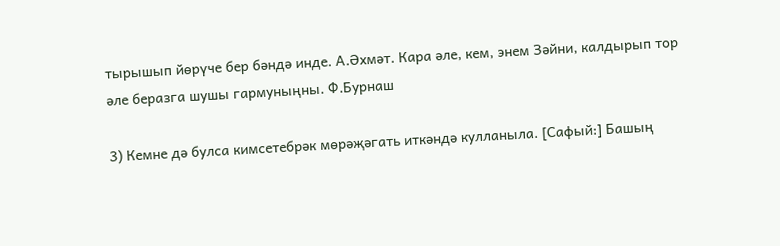тырышып йөрүче бер бәндә инде. А.Әхмәт. Кара әле, кем, энем Зәйни, калдырып тор әле беразга шушы гармуныңны. Ф.Бурнаш

3) Кемне дә булса кимсетебрәк мөрәҗәгать иткәндә кулланыла. [Сафый:] Башың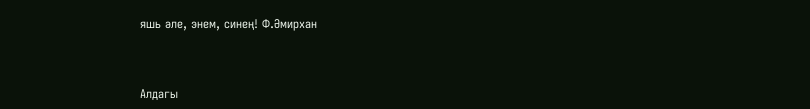яшь әле, энем, синең! Ф.Әмирхан



Алдагы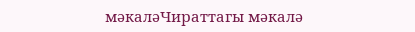мәкаләЧираттагы мәкалә